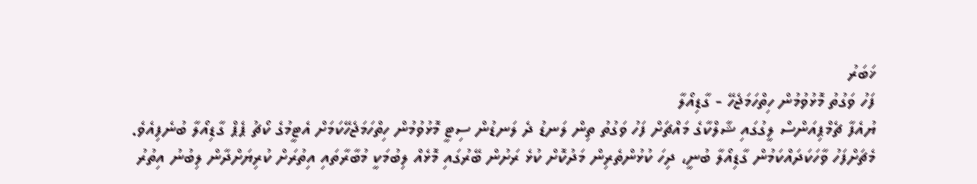ޚަބަރު
ފަހު ވަގުތު މޮޅުވުމުން ހިތްހަމަޖެހޭ - ގާޑިއޯލާ
ޔުއެފާ ޗެމްޕިއަންސް ލީގުގައި ޝާލްކާގެ މައްޗަށް ފަހު ވަގުތު ތިން ލަނޑު ދެ ލަނޑުން ސިޓީ މޮޅުވުމުން ހިތްހަމަޖެހޭކަމަށް އެޓީމުގެ ކޯޗު ޕެޕް ގާޑިއޯލާ ބުނެފިއެވެ.
މެޗަށްފަހު ވާހަކަދައްކަމުން ގާޑިއޯލާ ބުނީ، ދިހަ ކުޅުންތެރިން މަދުކޮށް ކުޅެ ރަށުން ބޭރުގައި މޮޅެއް ލިބުމަކީ މުބާރާތައި އިތުރަށް ކުރިޔަށްދާން ލިބުނު އިތުރު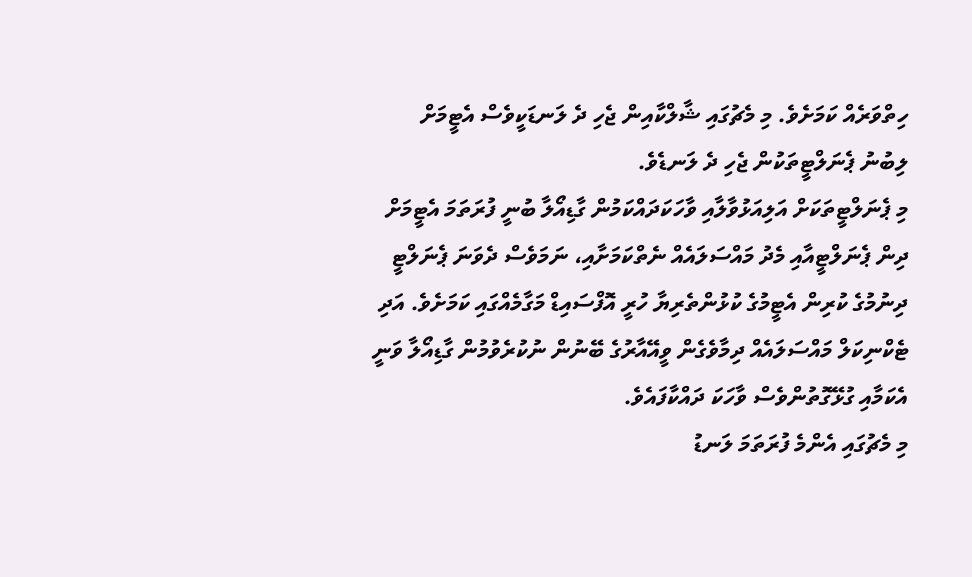ހިތްވަރެއް ކަމަށެވެ. މި މެޗުގައި ޝާލްކާއިން ޖެހި ދެ ލަނޑަކީވެސް އެޓީމަށް ލިބުނު ޕެނަލްޓީތަކުން ޖެހި ދެ ލަނޑެވެ.
މި ޕެނަލްޓީތަކަށް އަލިއަޅުވާލާއި ވާހަކަދައްކަމުން ގާޑިއޯލާ ބުނީ ފުރަތަމަ އެޓީމަށް ދިން ޕެނަލްޓީއާއި މެދު މައްސަލައެއް ނެތްކަމަށާއި، ނަމަވެސް ދެވަނަ ޕެނަލްޓީ ދިނުމުގެ ކުރިން އެޓީމުގެ ކުޅުންތެރިޔާ ހުރީ އޮފްސައިޑް މަގާމެއްގައި ކަމަށެވެ. އަދި ޓެކްނިކަލް މައްސަލައެއް ދިމާވެގެން ވީއޭއާރުގެ ބޭނުން ނުކުރެވުމުން ގާޑިއޯލާ ވަނީ އެކަމާއި ގުޅޭގޮތުންވެސް ވާހަކަ ދައްކާފައެވެ.
މި މެޗުގައި އެންމެ ފުރަތަމަ ލަނޑު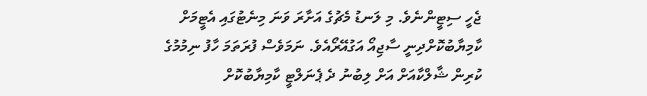ޖެހީ ސިޓީންނެވެ. މި ލަނޑު މެޗުގެ އަށާރަ ވަނަ މިނެޓުގައި އެޓީމަށް ކާމިޔާބުކޮށްދިނީ ސާޖިއޯ އަގުއޭރޯއެވެ. ނަމަވެސް ފުރަތަމަ ހާފު ނިމުމުގެ ކުރިން ޝާލްކާއަށް އަށް ލިބުނު ދެ ޕެނަލްޓީ ކާމިޔާބުކޮށް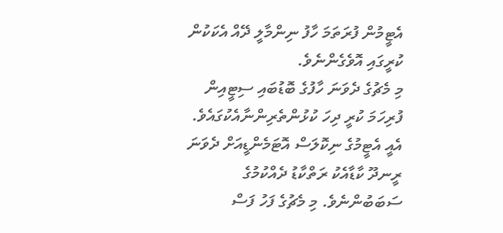އެޓީމުން ފުރަތަމަ ހާފު ނިންމާލީ ދޭއް އެކަކުން ކުރީގައި އޮވެގެންނެވެ.
މި މެޗުގެ ދެވަނަ ހާފުގެ ބޮޑުބައި ސިޓީއިން ފުރިހަމަ ކުރީ ދިހަ ކުޅުންތެރިންނާއެކުގައެވެ. އެއީ އެޓީމުގެ ނިކޮލަސް އޮޓަމެންޑީއަށް ދެވަނަ ރީނދޫ ކާޑާއެކު ރަތްކާޑު ދެއްކުމުގެ ސަބަބުންނެވެ. މި މެޗުގެ ފަހު ފަސް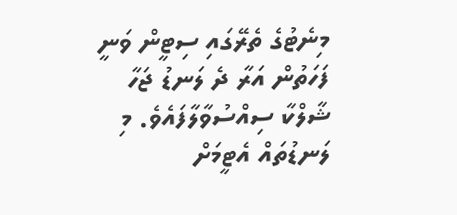މިނެޓުގެ ތެރޭގައި ސިޓީން ވަނީ ފަހަތުން އަރާ ދެ ލަނޑު ޖަހާ ޝާލްކާ ސިއްސުވާލާފައެވެ. މި ލަނޑުތައް އެޓީމަށް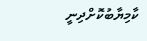ކާމިޔާބުކޮށްދިނީ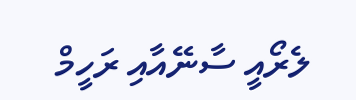ލެރޯއީ ސާނޭއާއި ރަހީމް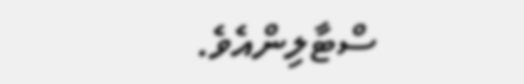ސްޓާލިންއެވެ.